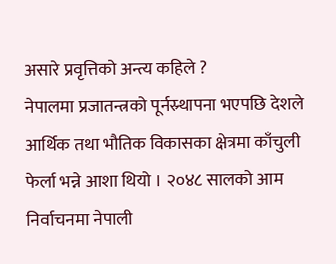असारे प्रवृत्तिको अन्त्य कहिले ?
नेपालमा प्रजातन्त्रको पूर्नस्र्थापना भएपछि देशले आर्थिक तथा भौतिक विकासका क्षेत्रमा काँचुली फेर्ला भन्ने आशा थियो । २०४८ सालको आम निर्वाचनमा नेपाली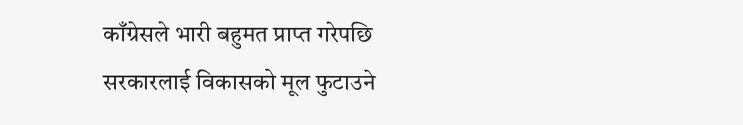काँग्रेसले भारी बहुमत प्राप्त गरेपछि सरकारलाई विकासको मूल फुटाउने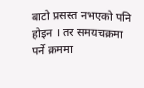बाटो प्रसस्त नभएको पनि होइन । तर समयचक्रमा पर्ने क्रममा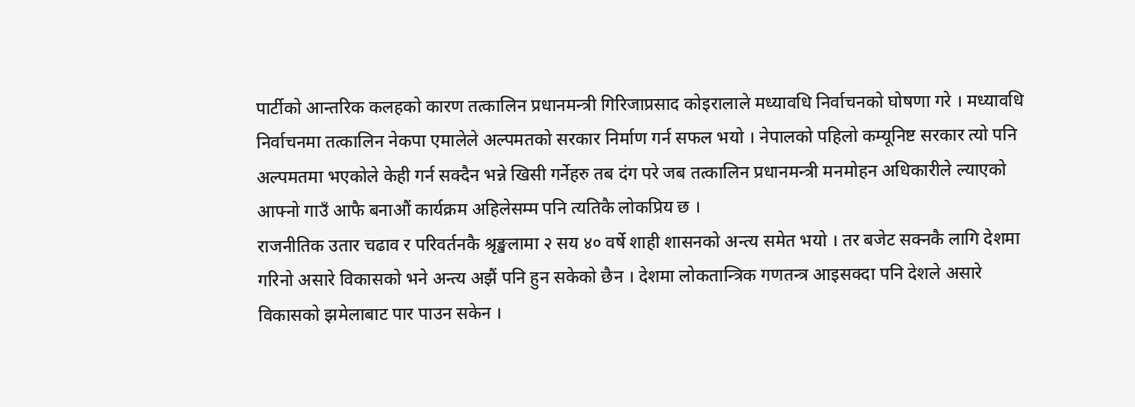पार्टीको आन्तरिक कलहको कारण तत्कालिन प्रधानमन्त्री गिरिजाप्रसाद कोइरालाले मध्यावधि निर्वाचनको घोषणा गरे । मध्यावधि निर्वाचनमा तत्कालिन नेकपा एमालेले अल्पमतको सरकार निर्माण गर्न सफल भयो । नेपालको पहिलो कम्यूनिष्ट सरकार त्यो पनि अल्पमतमा भएकोले केही गर्न सक्दैन भन्ने खिसी गर्नेहरु तब दंग परे जब तत्कालिन प्रधानमन्त्री मनमोहन अधिकारीले ल्याएको आफ्नो गाउँ आफै बनाऔं कार्यक्रम अहिलेसम्म पनि त्यतिकै लोकप्रिय छ ।
राजनीतिक उतार चढाव र परिवर्तनकै श्रृङ्खलामा २ सय ४० वर्षे शाही शासनको अन्त्य समेत भयो । तर बजेट सक्नकै लागि देशमा गरिनो असारे विकासको भने अन्त्य अझैं पनि हुन सकेको छैन । देशमा लोकतान्त्रिक गणतन्त्र आइसक्दा पनि देशले असारे विकासको झमेलाबाट पार पाउन सकेन ।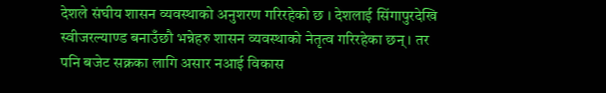देशले संघीय शासन व्यवस्थाको अनुशरण गरिरहेको छ । देशलाई सिंगापुरदेखि स्वीजरल्याण्ड बनाउँछौ भन्नेहरु शासन व्यवस्थाको नेतृत्व गरिरहेका छन् । तर पनि बजेट सक्नका लागि असार नआई विकास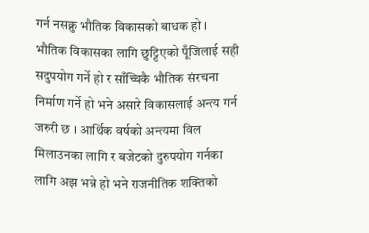गर्न नसक्नु भौतिक विकासको बाधक हो ।
भौतिक विकासका लागि छुट्टिएको पूँजिलाई सही सदुपयोग गर्ने हो र साँच्चिकै भौतिक संरचना निर्माण गर्ने हो भने असारे विकासलाई अन्त्य गर्न जरुरी छ । आर्थिक वर्षको अन्त्यमा विल मिलाउनका लागि र बजेटको दुरुपयोग गर्नका लागि अझ भन्ने हो भने राजनीतिक शक्तिको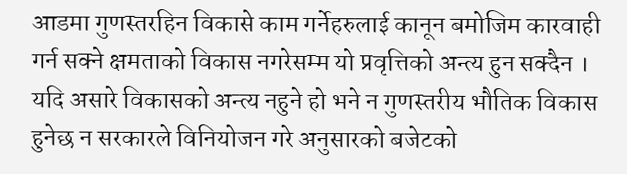आडमा गुणस्तरहिन विकासे काम गर्नेहरुलाई कानून बमोजिम कारवाही गर्न सक्ने क्षमताको विकास नगरेसम्म यो प्रवृत्तिको अन्त्य हुन सक्दैन । यदि असारे विकासको अन्त्य नहुने हो भने न गुणस्तरीय भौतिक विकास हुनेछ न सरकारले विनियोजन गरे अनुसारको बजेटको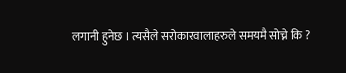लगानी हुनेछ । त्यसैले सरोकारवालाहरुले समयमै सोच्ने कि ?